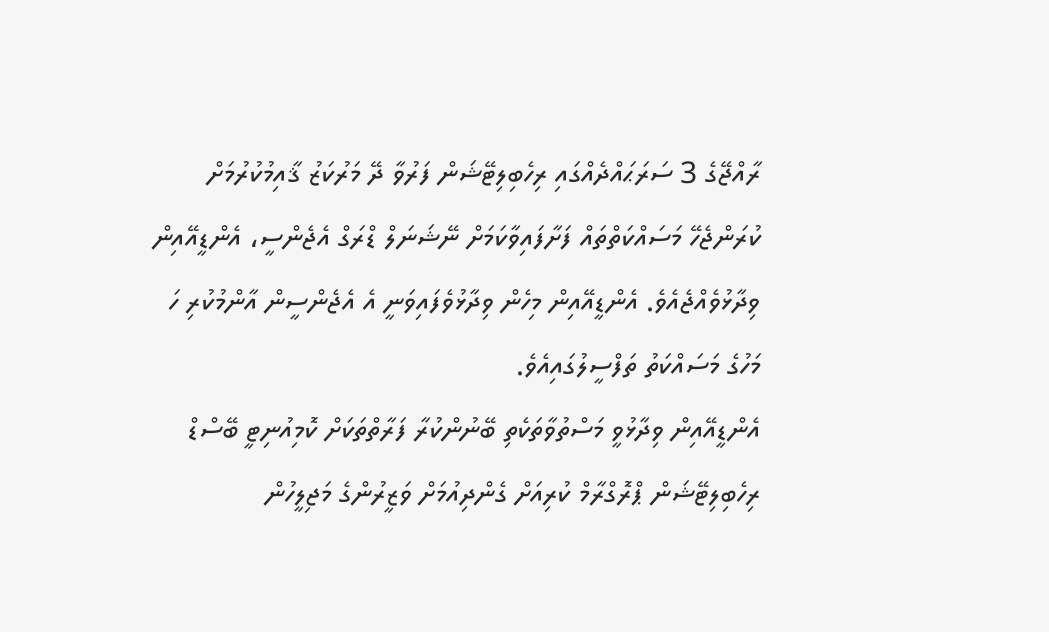ރާއްޖޭގެ 3 ސަރަޙައްދެއްގައި ރިހެބިލިޓޭޝަން ފަރުވާ ދޭ މަރުކަޒު ޤާއިމުކުރުމަށް ކުރަންޖެހޭ މަސައްކަތްތައް ފަށާފައިވާކަމަށް ނޭޝަނަލް ޑްރަގް އެޖެންސީ، އެންޑީއޭއިން ވިދާޅުވެއްޖެއެވެ. އެންޑީއޭއިން މިހެން ވިދާޅުވެފައިވަނީ އެ އެޖެންސީން އާންމުކުރި ހަ މަހުގެ މަސައްކަތު ތަފްސީލުގައިއެވެ.
އެންޑީއޭއިން ވިދާޅުވީ މަސްތުވާތަކެތި ބޭނުންކުރާ ފަރާތްތަކަށް ކޮމިއުނިޓީ ބޭސްޑް ރިހެބިލިޓޭޝަން ޕްރޮގްރާމް ކުރިއަށް ގެންދިއުމަށް ވަޒީރުންގެ މަޖިލީހުން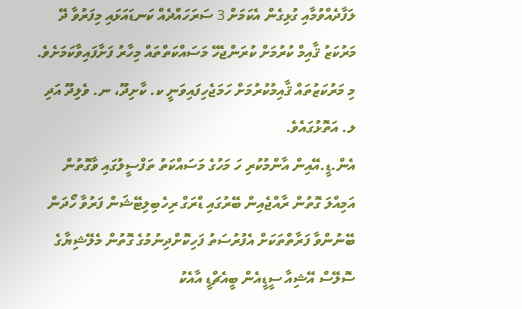ލަފާދެއްވުމާއި ގުޅިގެން އެކަމަށް 3 ސަރަހައްދެއް ކަނޑައަޅައި މިފަރުވާ ދޭ މަރުކަޒު ޤާއިމް ކުރުމަށް ކުރަންޖެހޭ މަސައްކަތްތައް މިހާރު ފަށާފައިވާކަމަށެވެ.
މި މަރުކަޒުތައް ޤާއިމުކުރުމަށް ހަމަޖެހިފައިވަނީ ކ. ކާށިދޫ، ނ. ވެލިދޫ އަދި ލ. އަތޮޅުގައެވެ.
އެން.ޑީ.އޭއިން އާންމުކުރި ހަ މަހުގެ މަސައްކަތު ތަފްސީލުގައި ވާގޮތުން އަމިއްލަ ގޮތުން ރާއްޖެއިން ބޭރުގައި ޑްރަގް ރިހެބިލިޓޭޝަން ފަރުވާ ހޯދަން ބޭނުންވާ ފަރާތްތަކަށް އެފުރުސަތު ފަހިކޮށްދިނުމުގެ ގޮތުން މެލޭޝިޔާގެ ސޮލޭސް އޭޝިއާ ސީޑީއެން ބީއެޗްޑީ އާއެކު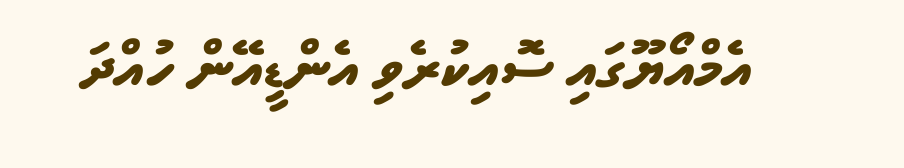އެމްއޯޔޫގައި ސޮއިކުރެވި އެންޑީއޭން ހުއްދަ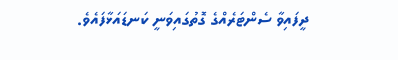ދީފައިވާ ސެންޓަރެއްގެ ގޮތުގައިވަނީ ކަނޑައަޅާފައެވެ.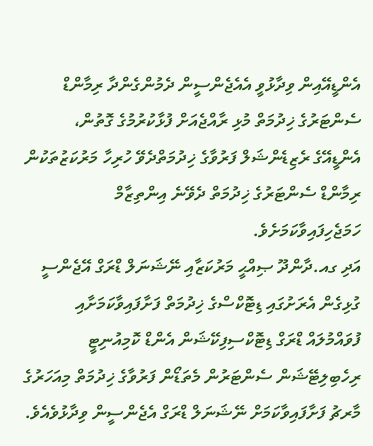އެންޑީއޭއިން ވިދާޅުވީ އެއެޖެންސީން ދެމުންގެންދާ ރިމާންޑް ސެންޓަރުގެ ޚިދުމަތް މުޅި ރާއްޖެއަށް ފުޅާކުރުމުގެ ގޮތުން، އެންޑީއޭގެ ރެޒިޑެންޝަލް ފަރުވާގެ ޚިދުމަތްދެވޭ ހުރިހާ މަރުކަޒުތަކުން ރިމާންޑް ސެންޓަރުގެ ޚިދުމަތް ދެވޭނެ އިންތިޒާމް ހަމަޖެހިފައިވާކަމަށެވެ.
އަދި ގއ.ދާންދޫ ޞިއްޙީ މަރުކަޒާއި ނޭޝަނަލް ޑްރަގް އޭޖެންސީ ގުޅިގެން އެރަށުގައި ޑިޓޮކްސްގެ ޚިދުމަތް ފަށާފައިވާކަމަށާއި ފުވައްމުލައް ޑްރަގް ޑިޓޮކްސިފިކޭޝަން އެންޑް ކޮމިއުނިޓީ ރިހެބިލިޓޭޝަން ސެންޓަރުން މެތަޑޯން ފަރުވާގެ ޚިދުމަތް މިއަހަރުގެ މާރޗު ފަށާފައިވާކަމަށް ނޭޝަނަލް ޑްރަގް އެޖެންސީން ވިދާޅުވެއެވެ.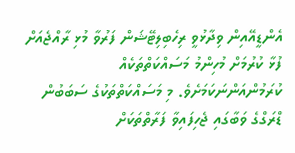އެންޑީއޭއިން ވިދާޅުވީ ރިހެބިލިޓޭޝަން ފަރުވާ މުޅި ރާއްޖެއަށް ފުޅާ ކުރުމަށް މުހިންމު މަސައްކަތްތަކެއް ކުރަމުންއަންނަކަމަށެވެ. މި މަސައްކަތްތަކުގެ ސަބަބުން ޑްރަގްގެ ވަބާގައި ޖެހިފައިވާ ފަރާތްތަކަށް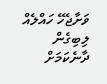ވަށާޖެހޭ ހައްލެއް ލިބިގެން ދާނެކަމަށް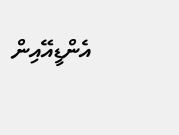އެންޑީއޭއިން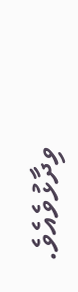ވިދާޅުވެއެވެ.